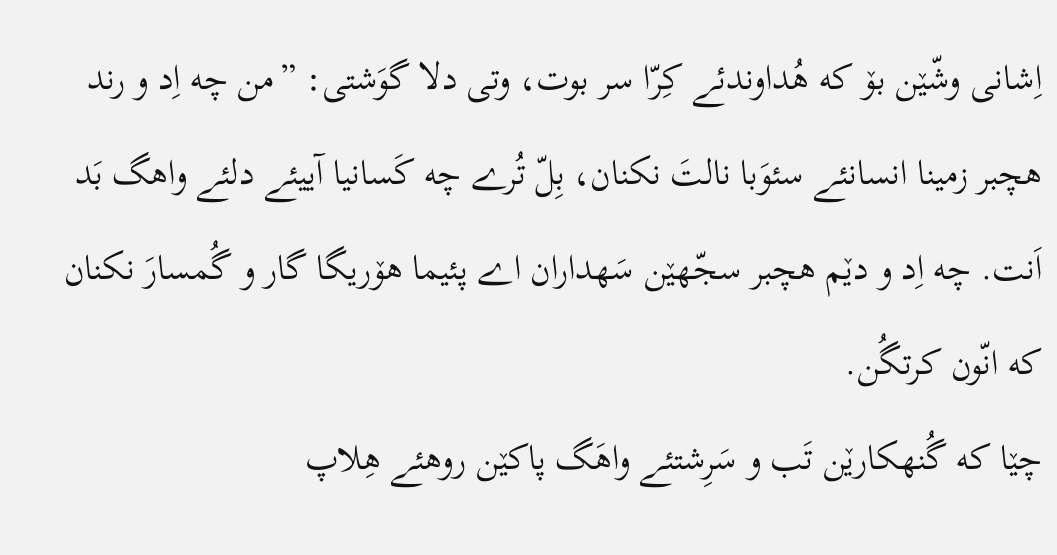اِشانی وشّێن بۆ که هُداوندئے کِرّا سر بوت، وتی دلا گوَشتی: ”من چه اِد و رند هچبر زمینا انسانئے سئوَبا نالتَ نکنان، بِلّ تُرے چه کَسانیا آییئے دلئے واهگ بَد اَنت. چه اِد و دێم هچبر سجّهێن سَهداران اے پئیما هۆریگا گار و گُمسارَ نکنان که انّون کرتگُن.
چێا که گُنهکارێن تَب و سَرِشتئے واهَگ پاکێن روهئے هِلاپ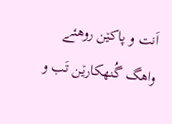اَنت و پاکێن روهئے واهگ گُنهکارێن تَب و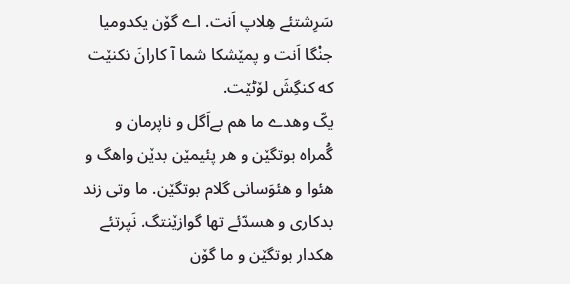سَرِشتئے هِلاپ اَنت. اے گۆن یکدومیا جنْگا اَنت و پمێشکا شما آ کارانَ نکنێت که کنگِشَ لۆٹێت.
یکّ وهدے ما هم بےاَگل و ناپرمان و گُمراه بوتگێن و هر پئیمێن بدێن واهگ و هئوا و هئوَسانی گلام بوتگێن. ما وتی زند بدکاری و هسدّئے تها گوازێنتگ. نَپرتئے هکدار بوتگێن و ما گۆن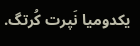یکدومیا نَپرت کُرتگ.